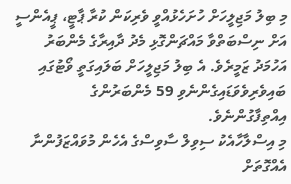މި ބިލު މަޖިލީހަށް ހުށަހެޅުއްވީ ވެރިކަން ކުރާ ޕާޓީ، ޕީއެންސީ އަށް ނިސްބަތްވާ މައްޗަންގޮޅި މެދު ދާއިރާގެ މެންބަރު އަހުމަދު ޒަމީރެވެ. އެ ބިލު މަޖިލީހަށް ބަލައިގަތީ ވޯޓުގައި ބައިވެރިވެވަޑައިގެންނެވި 59 މެންބަރުންގެ އިއްތިފާގުންނެވެ.
މި އިސްލާހާއެކު ސިވިލް ސާވިސްގެ އެހެން މުވައްޒަފުންނާ އެއްގޮތަށް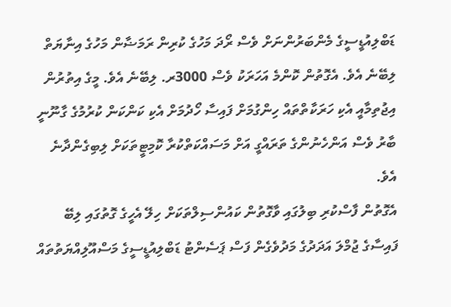ޑަބްލިއުޑީސީގެ މެންބަރުންނަށް ވެސް ރޯދަ މަހުގެ ކުރިން ރަމަޟާން މަހުގެ އިނާޔަތް ލިބޭނެ އެވެ. އެގޮތުން ކޮންމެ އަހަރަކު ވެސް 3000ރ. ލިބޭނެ އެވެ. މީގެ އިތުރުން އިޖުތިމާއީ އެކި ހަރަކާތްތައް ހިންގުމަށް ފައިސާ ހޯދުމަށް އެކި ކަންކަން ކުރުމުގެ ގާނޫނީ ބާރު ވެސް އަންހެނުންގެ ތަރައްގީ އަށް މަސައްކަތްކުރާ ކޮމިޓީތަކަށް ލިބިގެންދާނެ އެވެ.
އެގޮތުން ފާސްކުރި ބިލުގައި ވާގޮތުން ކައުންސިލްތަކަށް ހިލޭ އެހީގެ ގޮތުގައި ލިބޭ ފައިސާގެ ޖުމްލަ އަދަދުގެ މަދުވެގެން ފަސް ޕަސެންޓު ޑަބްލިއުޑީސީގެ މަސްއޫލިއްޔަތުތައް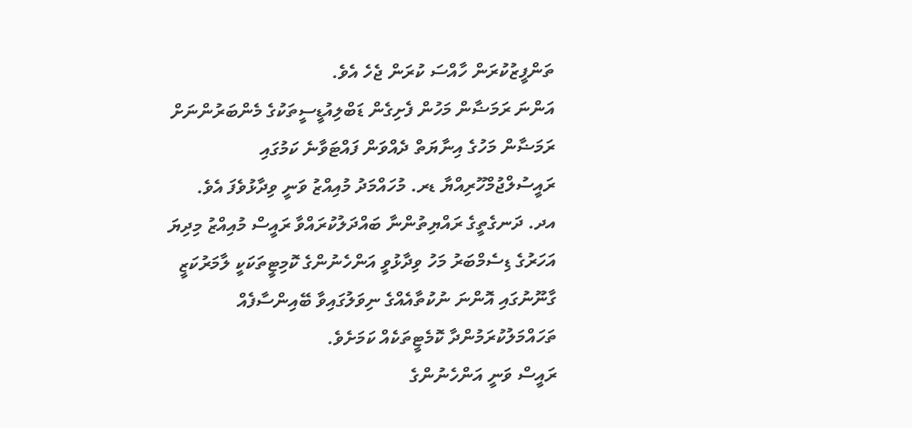ތަންފީޒުކުރަން ހާއްސަ ކުރަން ޖެހެ އެވެ.
އަންނަ ރަމަޟާން މަހުން ފެށިގެން ޑަބްލިއުޑީސީތަކުގެ މެންބަރުންނަށް ރަމަޟާން މަހުގެ އިނާޔަތް ދެއްވަން ފައްޓަވާނެ ކަމުގައި ރައީސުލްޖުމްހޫރިއްޔާ ޑރ. މުހައްމަދު މުއިއްޒު ވަނީ ވިދާޅުވެފަ އެވެ.
އދ. ދަނގެތީގެ ރައްޔިތުންނާ ބައްދަލުކުރައްވާ ރައީސް މުއިއްޒު މިދިޔަ އަހަރުގެ ޑިސެމްބަރު މަހު ވިދާޅުވީ އަންހެނުންގެ ކޮމިޓީތަކަކީ ލާމަރުކަޒީ ގާނޫނުގައި އޮންނަ ނުކުތާއެއްގެ ނިވަލުގައިވާ ބޭއިންސާފެއް ތަހައްމަލުކުރަމުންދާ ކޮމެޓީތަކެއް ކަމަށެވެ.
ރައީސް ވަނީ އަންހެނުންގެ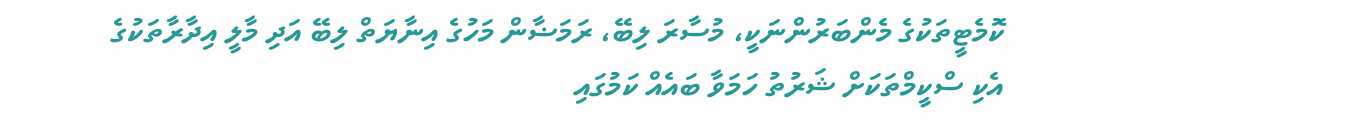ކޮމެޓީތަކުގެ މެންބަރުންނަކީ، މުސާރަ ލިބޭ، ރަމަޟާން މަހުގެ އިނާޔަތް ލިބޭ އަދި މާލީ އިދާރާތަކުގެ އެކި ސްކީމްތަކަށް ޝަރުތު ހަމަވާ ބައެއް ކަމުގައި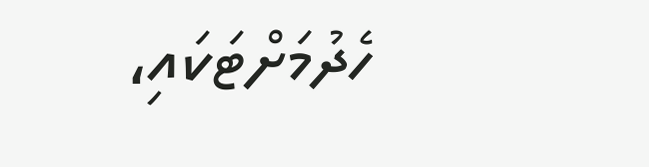ހެދުމަށްޓަކައި،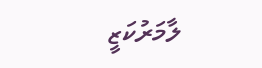ލާމަރުކަޒީ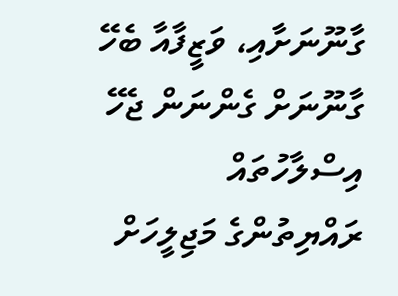ގާނޫނަށާއި، ވަޒީފާއާ ބެހޭ ގާނޫނަށް ގެންނަން ޖެހޭ އިސްލާހުތައް ރައްޔިތުންގެ މަޖިލީހަށް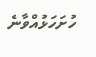ހުށަހަޅުއްވާނެ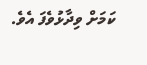ކަމަށް ވިދާޅުވެފަ އެވެ.